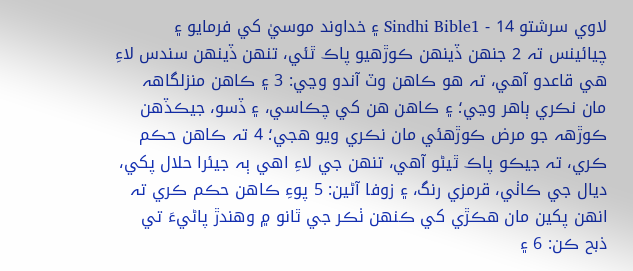لاوي سرشتو 14 - Sindhi Bible1 ۽ خداوند موسيٰ کي فرمايو ۽ چيائينس تہ 2 جنهن ڏينهن ڪوڙهيو پاڪ ٿئي، تنهن ڏينهن سندس لاءِ هي قاعدو آهي، تہ هو ڪاهن وٽ آندو وڃي: 3 ۽ ڪاهن منزلگاهہ مان نڪري ٻاهر وڃي؛ ۽ ڪاهن هن کي چڪاسي، ۽ ڏسو، جيڪڏهن ڪوڙهہ جو مرض ڪوڙهئي مان نڪري ويو هجي؛ 4 تہ ڪاهن حڪم ڪري، تہ جيڪو پاڪ ٿيڻو آهي، تنهن جي لاءِ اهي ٻہ جيئرا حلال پکي، ديال جي ڪاٺي، قرمزي رنگ، ۽ زوفا آڻين: 5 پوءِ ڪاهن حڪم ڪري تہ انهن پکين مان هڪڙي کي ڪنهن ٺڪر جي ٿانو ۾ وهندڙ پاڻيءَ تي ذبح ڪن: 6 ۽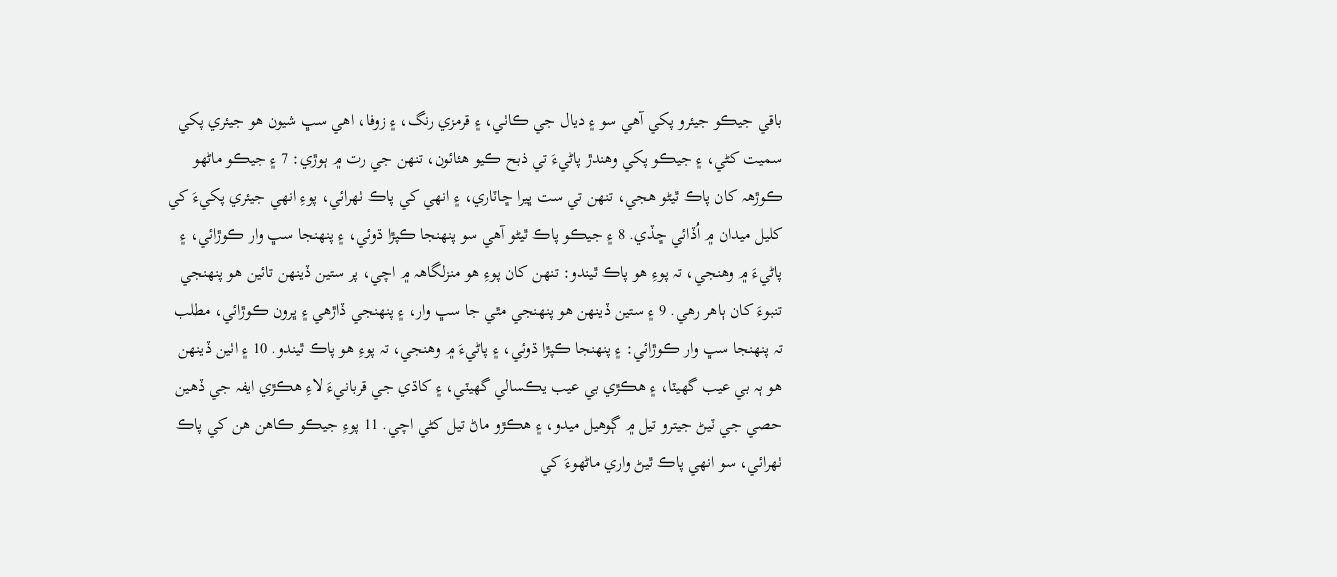باقي جيڪو جيئرو پکي آهي سو ۽ ديال جي ڪاٺي، ۽ قرمزي رنگ، ۽ زوفا، اهي سڀ شيون هو جيئري پکي سميت کڻي، ۽ جيڪو پکي وهندڙ پاڻيءَ تي ذبح ڪيو هئائون، تنهن جي رت ۾ ٻوڙي: 7 ۽ جيڪو ماڻهو ڪوڙهہ کان پاڪ ٿيڻو هجي، تنهن تي ست ڀيرا ڇاٽاري، ۽ انهي کي پاڪ ٺهرائي، پوءِ انهي جيئري پکيءَ کي کليل ميدان ۾ اُڏائي ڇڏي. 8 ۽ جيڪو پاڪ ٿيڻو آهي سو پنهنجا ڪپڙا ڌوئي، ۽ پنهنجا سڀ وار ڪوڙائي، ۽ پاڻيءَ ۾ وهنجي، تہ پوءِ هو پاڪ ٿيندو: تنهن کان پوءِ هو منزلگاهہ ۾ اچي، پر ستين ڏينهن تائين هو پنهنجي تنبوءَ کان ٻاهر رهي. 9 ۽ ستين ڏينهن هو پنهنجي مٿي جا سڀ وار، ۽ پنهنجي ڏاڙهي ۽ ڀرون ڪوڙائي، مطلب تہ پنهنجا سڀ وار ڪوڙائي: ۽ پنهنجا ڪپڙا ڌوئي، ۽ پاڻيءَ ۾ وهنجي، تہ پوءِ هو پاڪ ٿيندو. 10 ۽ اٺين ڏينهن هو ٻہ بي عيب گهيٽا، ۽ هڪڙي بي عيب يڪسالي گهيٽي، ۽ کاڌي جي قربانيءَ لاءِ هڪڙي ايفہ جي ڏهين حصي جي ٽيڻ جيترو تيل ۾ ڳوهيل ميدو، ۽ هڪڙو ماڻ تيل کڻي اچي. 11 پوءِ جيڪو ڪاهن هن کي پاڪ ٺهرائي، سو انهي پاڪ ٿيڻ واري ماڻهوءَ کي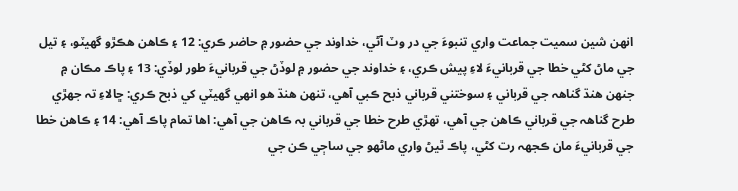انهن شين سميت جماعت واري تنبوءَ جي در وٽ آڻي، خداوند جي حضور ۾ حاضر ڪري: 12 ۽ ڪاهن هڪڙو گهيٽو، ۽ تيل جي ماڻ کڻي خطا جي قربانيءَ لاءِ پيش ڪري، ۽ خداوند جي حضور ۾ لوڏڻ جي قربانيءَ طور لوڏي: 13 ۽ پاڪ مڪان ۾ جنهن هنڌ گناهہ جي قرباني ۽ سوختني قرباني ذبح ڪبي آهي، تنهن هنڌ هو انهي گهيٽي کي ذبح ڪري: ڇالاءِ تہ جهڙي طرح گناهہ جي قرباني ڪاهن جي آهي، تهڙي طرح خطا جي قرباني بہ ڪاهن جي آهي: اها تمام پاڪ آهي: 14 ۽ ڪاهن خطا جي قربانيءَ مان ڪجهہ رت کڻي، پاڪ ٿيڻ واري ماڻهو جي ساڄي ڪن جي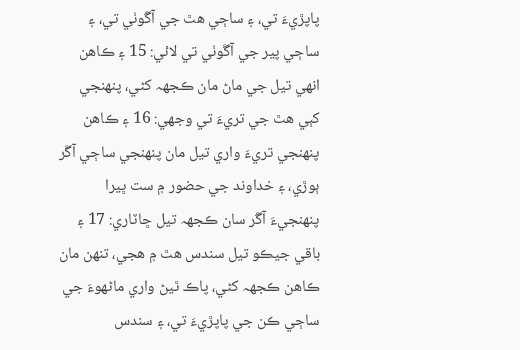پاپڙيءَ تي، ۽ ساڄي هٿ جي آڱوٺي تي، ۽ ساڄي پير جي آڱوٺي تي لائي: 15 ۽ ڪاهن انهي تيل جي ماڻ مان ڪجهہ کڻي، پنهنجي کٻي هٿ جي تريءَ تي وجهي: 16 ۽ ڪاهن پنهنجي تريءَ واري تيل مان پنهنجي ساڄي آڱر ٻوڙي، ۽ خداوند جي حضور ۾ ست ڀيرا پنهنجيءَ آڱر سان ڪجهہ تيل ڇاٽاري: 17 ۽ باقي جيڪو تيل سندس هٿ ۾ هجي، تنهن مان ڪاهن ڪجهہ کڻي، پاڪ ٿيڻ واري ماڻهوءَ جي ساڄي ڪن جي پاپڙيءَ تي، ۽ سندس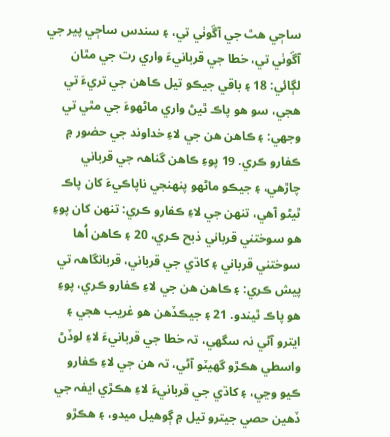ساڄي هٿ جي آڱوٺي تي، ۽ سندس ساڄي پير جي آڱوٺي تي، خطا جي قربانيءَ واري رت جي مٿان لڳائي: 18 ۽ باقي جيڪو تيل ڪاهن جي تريءَ تي هجي، سو هو پاڪ ٿيڻ واري ماڻهوءَ جي مٿي تي وجهي: ۽ ڪاهن هن جي لاءِ خداوند جي حضور ۾ ڪفارو ڪري. 19 پوءِ ڪاهن گناهہ جي قرباني چاڙهي، ۽ جيڪو ماڻهو پنهنجي ناپاڪيءَ کان پاڪ ٿيڻو آهي، تنهن جي لاءِ ڪفارو ڪري: تنهن کان پوءِ هو سوختني قرباني ذبح ڪري، 20 ۽ ڪاهن اُها سوختني قرباني ۽ کاڌي جي قرباني، قربانگاهہ تي پيش ڪري: ۽ ڪاهن هن جي لاءِ ڪفارو ڪري، پوءِ هو پاڪ ٿيندو. 21 ۽ جيڪڏهن هو غريب هجي ۽ ايترو آڻي نہ سگهي، تہ خطا جي قربانيءَ لاءِ لوڏڻ واسطي هڪڙو گهيٽو آڻي، تہ هن جي لاءِ ڪفارو ڪيو وڃي، ۽ کاڌي جي قربانيءَ لاءِ هڪڙي ايفہ جي ڏهين حصي جيترو تيل ۾ ڳوهيل ميدو، ۽ هڪڙو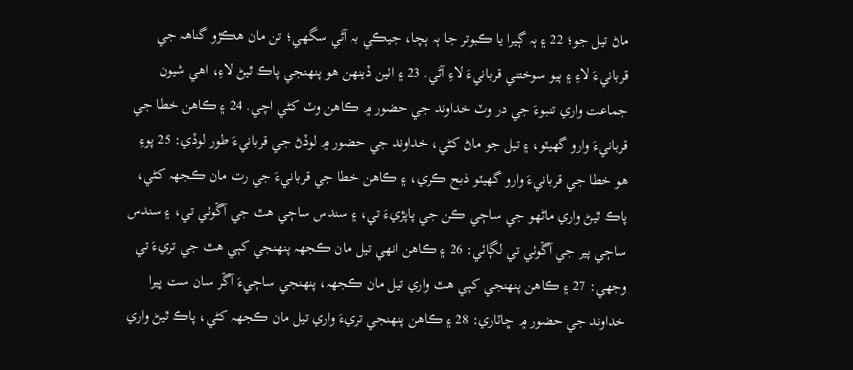ماڻ تيل جو؛ 22 ۽ ٻہ ڳيرا يا ڪبوتر جا ٻہ ٻچا، جيڪي بہ آڻي سگهي؛ تن مان هڪڙو گناهہ جي قربانيءَ لاءِ ۽ ٻيو سوختني قربانيءَ لاءِ آڻي. 23 ۽ اٺين ڏينهن هو پنهنجي پاڪ ٿيڻ لاءِ، اهي شيون جماعت واري تنبوءَ جي در وٽ خداوند جي حضور ۾ ڪاهن وٽ کڻي اچي. 24 ۽ ڪاهن خطا جي قربانيءَ وارو گهيٽو، ۽ تيل جو ماڻ کڻي، خداوند جي حضور ۾ لوڏڻ جي قربانيءَ طور لوڏي: 25 پوءِ هو خطا جي قربانيءَ وارو گهيٽو ذبح ڪري، ۽ ڪاهن خطا جي قربانيءَ جي رت مان ڪجهہ کڻي، پاڪ ٿيڻ واري ماڻهو جي ساڄي ڪن جي پاپڙيءَ تي، ۽ سندس ساڄي هٿ جي آڱوٺي تي، ۽ سندس ساڄي پير جي آڱوٺي تي لڳائي: 26 ۽ ڪاهن انهي تيل مان ڪجهہ پنهنجي کٻي هٿ جي تريءَ تي وجهي: 27 ۽ ڪاهن پنهنجي کٻي هٿ واري تيل مان ڪجهہ، پنهنجي ساڄيءَ آڱر سان ست ڀيرا خداوند جي حضور ۾ ڇاٽاري: 28 ۽ ڪاهن پنهنجي تريءَ واري تيل مان ڪجهہ کڻي، پاڪ ٿيڻ واري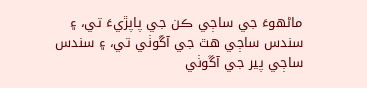ماڻهوءَ جي ساڄي ڪن جي پاپڙيءَ تي، ۽ سندس ساڄي هٿ جي آڱوٺي تي، ۽ سندس ساڄي پير جي آڱوٺي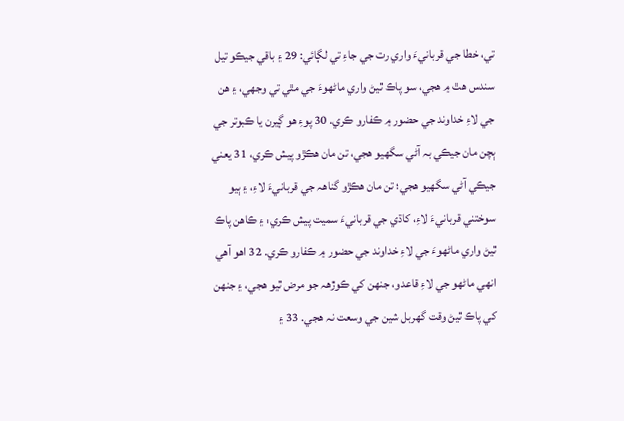تي، خطا جي قربانيءَ واري رت جي جاءِ تي لڳائي: 29 ۽ باقي جيڪو تيل سندس هٿ ۾ هجي، سو پاڪ ٿيڻ واري ماڻهوءَ جي مٿي تي وجهي، ۽ هن جي لاءِ خداوند جي حضور ۾ ڪفارو ڪري. 30 پوءِ هو ڳيرن يا ڪبوتر جي ٻچن مان جيڪي بہ آڻي سگهيو هجي، تن مان هڪڙو پيش ڪري، 31 يعني جيڪي آڻي سگهيو هجي؛ تن مان هڪڙو گناهہ جي قربانيءَ لاءِ، ۽ ٻيو سوختني قربانيءَ لاءِ، کاڌي جي قربانيءَ سميت پيش ڪري: ۽ ڪاهن پاڪ ٿيڻ واري ماڻهوءَ جي لاءِ خداوند جي حضور ۾ ڪفارو ڪري. 32 اهو آهي انهي ماڻهو جي لاءِ قاعدو، جنهن کي ڪوڙهہ جو مرض ٿيو هجي، ۽ جنهن کي پاڪ ٿيڻ وقت گهربل شين جي وسعت نہ هجي. 33 ۽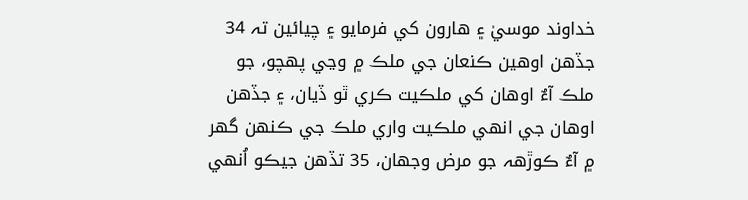خداوند موسيٰ ۽ هارون کي فرمايو ۽ چيائين تہ 34 جڏهن اوهين ڪنعان جي ملڪ ۾ وڃي پهچو، جو ملڪ آءٌ اوهان کي ملڪيت ڪري ٿو ڏيان، ۽ جڏهن اوهان جي انهي ملڪيت واري ملڪ جي ڪنهن گهر ۾ آءٌ ڪوڙهہ جو مرض وجهان، 35 تڏهن جيڪو اُنهي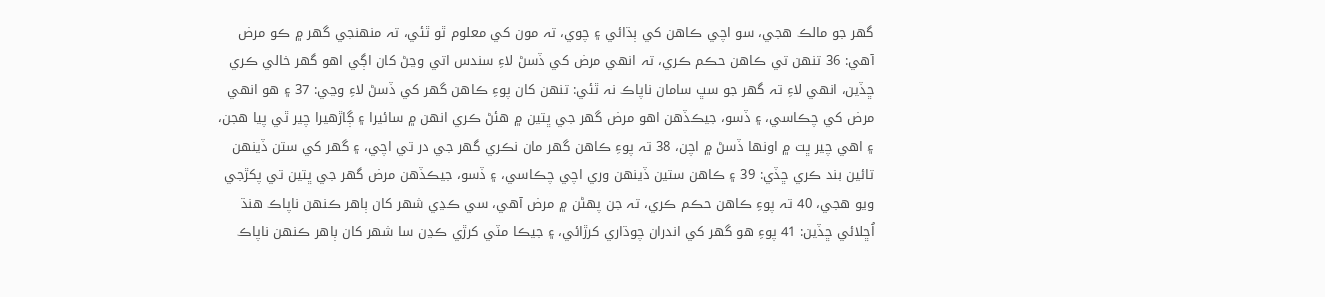گهر جو مالڪ هجي، سو اچي ڪاهن کي ٻڌائي ۽ چوي، تہ مون کي معلوم ٿو ٿئي، تہ منهنجي گهر ۾ ڪو مرض آهي: 36 تنهن تي ڪاهن حڪم ڪري، تہ انهي مرض کي ڏسڻ لاءِ سندس اتي وڃڻ کان اڳي اهو گهر خالي ڪري ڇڏين، انهي لاءِ تہ گهر جو سڀ سامان ناپاڪ نہ ٿئي: تنهن کان پوءِ ڪاهن گهر کي ڏسڻ لاءِ وڃي: 37 ۽ هو انهي مرض کي چڪاسي، ۽ ڏسو، جيڪڏهن اهو مرض گهر جي ڀتين ۾ هئڻ ڪري انهن ۾ سائيرا ۽ ڳاڙهيرا چير ٿي پيا هجن، ۽ اهي چير ڀت ۾ اونها ڏسڻ ۾ اچن، 38 تہ پوءِ ڪاهن گهر مان نڪري گهر جي در تي اچي، ۽ گهر کي ستن ڏينهن تائين بند ڪري ڇڏي: 39 ۽ ڪاهن ستين ڏينهن وري اچي چڪاسي، ۽ ڏسو، جيڪڏهن مرض گهر جي ڀتين تي پکڙجي ويو هجي، 40 تہ پوءِ ڪاهن حڪم ڪري، تہ جن پهڻن ۾ مرض آهي، سي ڪڍي شهر کان ٻاهر ڪنهن ناپاڪ هنڌ اُڇلائي ڇڏين: 41 پوءِ هو گهر کي اندران چوڌاري کرڙائي، ۽ جيڪا مٽي کرڙي ڪڍن سا شهر کان ٻاهر ڪنهن ناپاڪ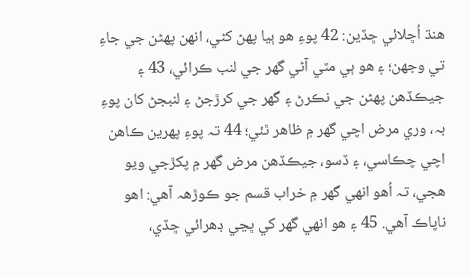هنڌ اُڇلائي ڇڏين: 42 پوءِ هو ٻيا پهڻ کڻي، انهن پهڻن جي جاءِ تي وجهن؛ ۽ هو ٻي مٽي آڻي گهر جي لنب ڪرائي، 43 ۽ جيڪڏهن پهڻن جي نڪرڻ ۽ گهر جي کرڙجڻ ۽ لنبجڻ کان پوءِ بہ، وري مرض اچي گهر ۾ ظاهر ٿئي؛ 44 تہ پوءِ پهرين ڪاهن اچي چڪاسي، ۽ ڏسو، جيڪڏهن مرض گهر ۾ پکڙجي ويو هجي، تہ اُهو انهي گهر ۾ خراب قسم جو ڪوڙهہ آهي: اهو ناپاڪ آهي. 45 ۽ هو انهي گهر کي ڀڃي ڊهرائي ڇڏي،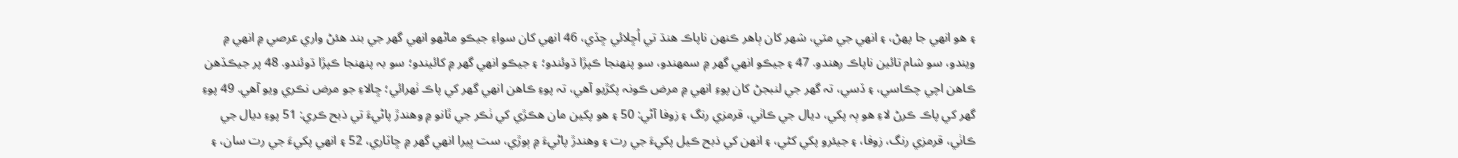۽ هو انهي جا پهڻ، ۽ انهي جي مٽي، شهر کان ٻاهر ڪنهن ناپاڪ هنڌ تي اُڇلائي ڇڏي، 46 انهي کان سواءِ جيڪو ماڻهو انهي گهر جي بند هئڻ واري عرصي ۾ انهي ۾ ويندو، سو شام تائين ناپاڪ رهندو. 47 ۽ جيڪو انهي گهر ۾ سمهندو، سو پنهنجا ڪپڙا ڌوئندو؛ ۽ جيڪو انهي گهر ۾ کائيندو؛ سو بہ پنهنجا ڪپڙا ڌوئندو. 48 پر جيڪڏهن ڪاهن اچي چڪاسي، ۽ ڏسي، تہ گهر جي لنبجڻ کان پوءِ انهي ۾ مرض ڪونہ پکڙيو آهي، تہ پوءِ ڪاهن انهي گهر کي پاڪ ٺهرائي؛ ڇالاءِ جو مرض نڪري ويو آهي. 49 پوءِ گهر کي پاڪ ڪرڻ لاءِ هو ٻہ پکي، ديال جي ڪاٺي، قرمزي رنگ ۽ زوفا آڻي: 50 ۽ هو پکين مان هڪڙي کي ٺڪر جي ٿانو ۾ وهندڙ پاڻيءَ تي ذبح ڪري: 51 پوءِ ديال جي ڪاٺي، قرمزي رنگ، زوفا، ۽ جيئرو پکي کڻي، ۽ انهن کي ذبح ڪيل پکيءَ جي رت ۽ وهندڙ پاڻيءَ ۾ ٻوڙي، ست ڀيرا انهي گهر ۾ ڇاٽاري، 52 ۽ انهي پکيءَ جي رت سان، ۽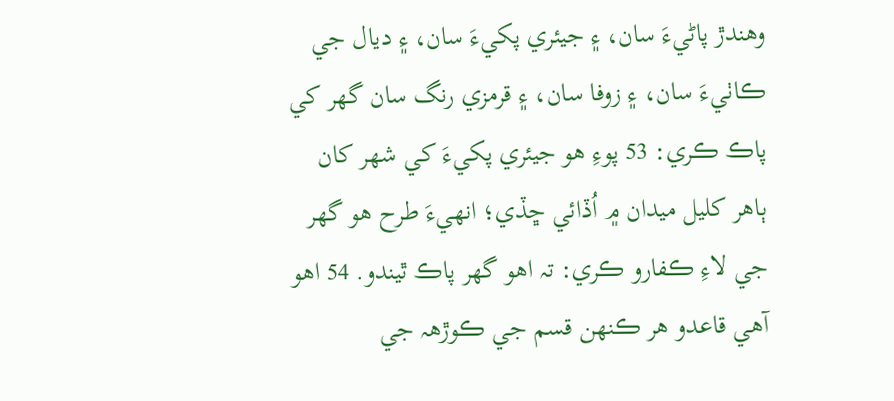وهندڙ پاڻيءَ سان، ۽ جيئري پکيءَ سان، ۽ ديال جي ڪاٺيءَ سان، ۽ زوفا سان، ۽ قرمزي رنگ سان گهر کي پاڪ ڪري: 53 پوءِ هو جيئري پکيءَ کي شهر کان ٻاهر کليل ميدان ۾ اُڏائي ڇڏي؛ انهيءَ طرح هو گهر جي لاءِ ڪفارو ڪري: تہ اهو گهر پاڪ ٿيندو. 54 اهو آهي قاعدو هر ڪنهن قسم جي ڪوڙهہ جي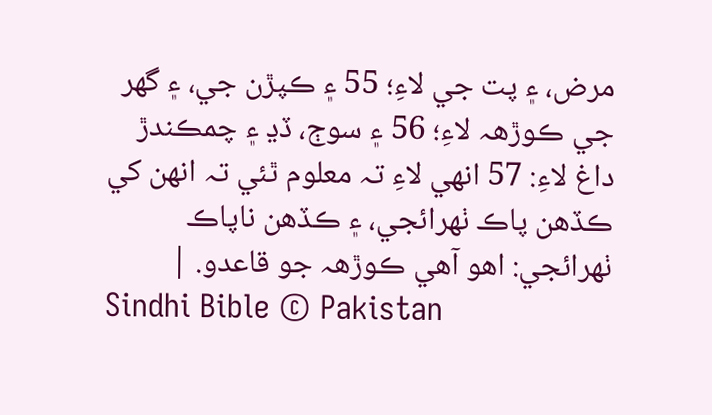مرض، ۽ پت جي لاءِ؛ 55 ۽ ڪپڙن جي، ۽ گهر جي ڪوڙهہ لاءِ؛ 56 ۽ سوڄ، ڏڍ ۽ چمڪندڙ داغ لاءِ: 57 انهي لاءِ تہ معلوم ٿئي تہ انهن کي ڪڏهن پاڪ ٺهرائجي، ۽ ڪڏهن ناپاڪ ٺهرائجي: اهو آهي ڪوڙهہ جو قاعدو. |
Sindhi Bible © Pakistan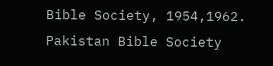Bible Society, 1954,1962.
Pakistan Bible Society